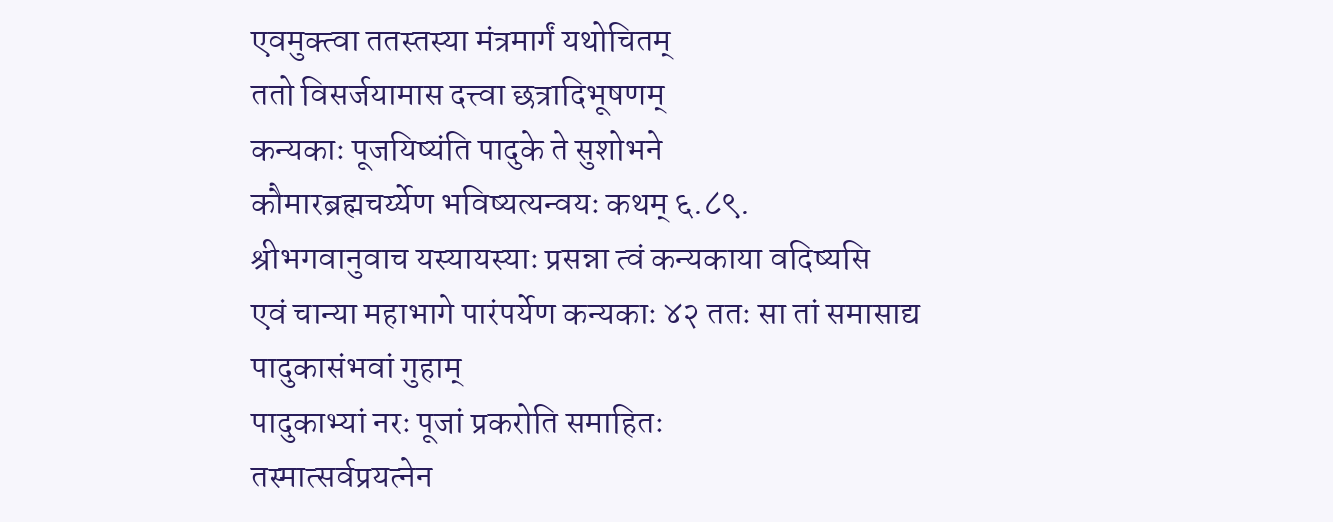एवमुक्त्वा ततस्तस्या मंत्रमार्गं यथोचितम्
ततो विसर्जयामास दत्त्वा छत्रादिभूषणम्
कन्यकाः पूजयिष्यंति पादुके ते सुशोभने
कौमारब्रह्मचर्य्येण भविष्यत्यन्वयः कथम् ६.८९.
श्रीभगवानुवाच यस्यायस्याः प्रसन्ना त्वं कन्यकाया वदिष्यसि
एवं चान्या महाभागे पारंपर्येण कन्यकाः ४२ ततः सा तां समासाद्य पादुकासंभवां गुहाम्
पादुकाभ्यां नरः पूजां प्रकरोति समाहितः
तस्मात्सर्वप्रयत्नेन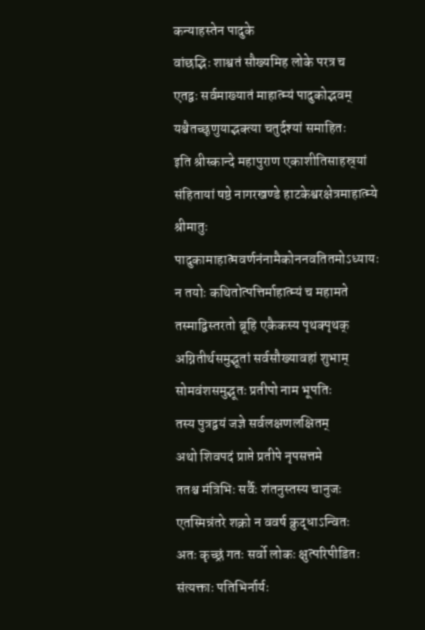कन्याहस्तेन पादुके
वांछद्भिः शाश्वतं सौख्यमिह लोके परत्र च
एतद्वः सर्वमाख्यातं माहात्म्यं पादुकोद्भवम्
यश्चैतच्छृणुयाद्भक्त्या चतुर्दश्यां समाहितः
इति श्रीस्कान्दे महापुराण एकाशीतिसाहस्र्यां संहितायां षष्ठे नागरखण्डे हाटकेश्वरक्षेत्रमाहात्म्ये श्रीमातुः पादुकामाहात्मवर्णनंनामैकोननवतितमोऽध्यायः
न तयोः कथितोत्पत्तिर्माहात्म्यं च महामते
तस्माद्विस्तरतो ब्रूहि एकैकस्य पृथक्पृथक्
अग्नितीर्थसमुद्भूतां सर्वसौख्यावहां शुभाम्
सोमवंशसमुद्भूतः प्रतीपो नाम भूपतिः
तस्य पुत्रद्वयं जज्ञे सर्वलक्षणलक्षितम्
अथो शिवपदं प्राप्ते प्रतीपे नृपसत्तमे
ततश्च मंत्रिभिः सर्वैः शंतनुस्तस्य चानुजः
एतस्मिन्नंतरे शक्रो न ववर्ष क्रुद्धाऽन्वितः
अतः कृच्छ्रं गतः सर्वो लोकः क्षुत्परिपीडितः
संत्यक्ताः पतिभिर्नार्यः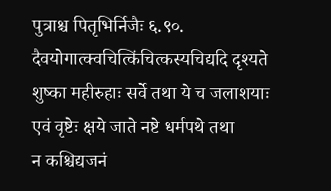पुत्राश्च पितृभिर्निजैः ६.९०.
दैवयोगात्क्वचित्किंचित्कस्यचिद्यदि दृश्यते
शुष्का महीरुहाः सर्वे तथा ये च जलाशयाः
एवं वृष्टेः क्षये जाते नष्टे धर्मपथे तथा
न कश्चिद्यजनं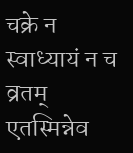चक्रे न स्वाध्यायं न च व्रतम्
एतस्मिन्नेव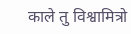काले तु विश्वामित्रो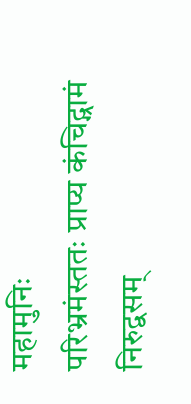महामुनिः
परिभ्रमंस्ततः प्राप्य कंचिद्ग्रामं निरुद्वसम्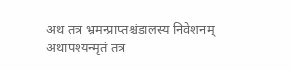अथ तत्र भ्रमन्प्राप्तश्चंडालस्य निवेशनम्
अथापश्यन्मृतं तत्र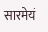सारमेयं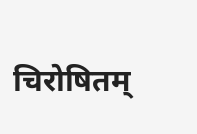चिरोषितम्